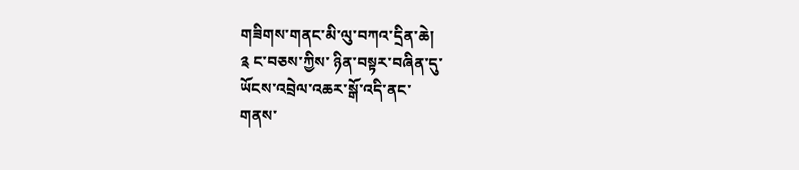གཟིགས་གནང་མི་ལུ་བཀའ་དྲིན་ཆེ།
༉ ང་བཅས་ཀྱིས་ ཉིན་བསྟར་བཞིན་དུ་
ཡོངས་འབྲེལ་འཆར་སྒོ་འདི་ནང་
གནས་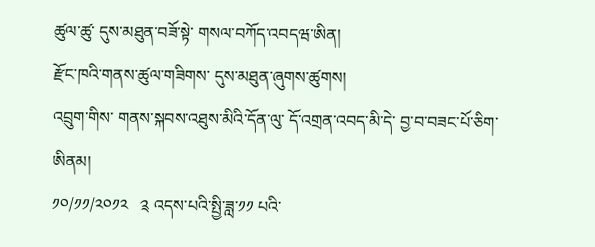ཚུལ་ཚུ་ དུས་མཐུན་བཟོ་སྟེ་ གསལ་བཀོད་འབདཝ་ཨིན།
རྫོང་ཁའི་གནས་ཚུལ་གཟིགས་ དུས་མཐུན་ཞུགས་ཚུགས།
འབྲུག་གིས་ གནས་སྐབས་འཐུས་མིའི་དོན་ལུ་ དོ་འགྲན་འབད་མི་དེ་ བྱ་བ་བཟང་པོ་ཅིག་ཨིནམ།
༡༠/༡༡/༢༠༡༢   ༉ འདས་པའི་སྤྱི་ཟླ་༡༡ པའི་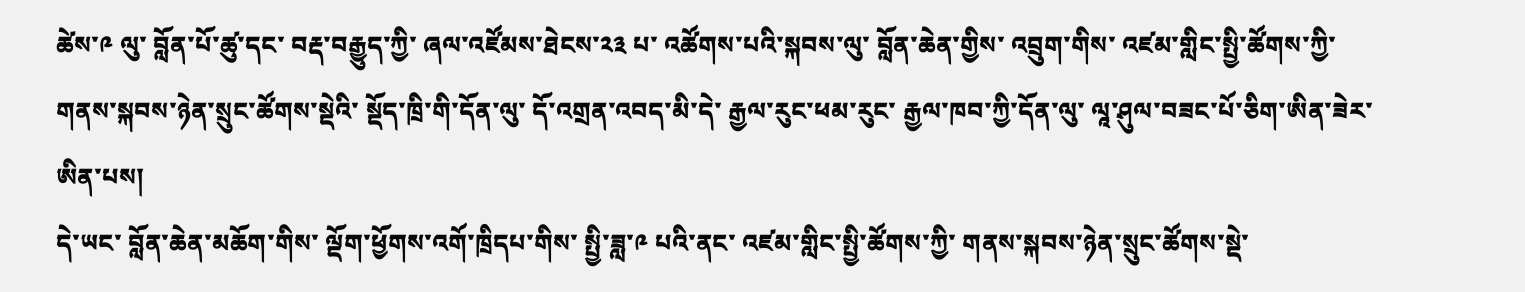ཚེས་༩ ལུ་ བློན་པོ་ཚུ་དང་ བརྡ་བརྒྱུད་ཀྱི་ ཞལ་འཛོམས་ཐེངས་༢༣ པ་ འཚོགས་པའི་སྐབས་ལུ་ བློན་ཆེན་གྱིས་ འབྲུག་གིས་ འཛམ་གླིང་སྤྱི་ཚོགས་ཀྱི་ གནས་སྐབས་ཉེན་སྲུང་ཚོགས་སྡེའི་ སྡོད་ཁྲི་གི་དོན་ལུ་ དོ་འགྲན་འབད་མི་དེ་ རྒྱལ་རུང་ཕམ་རུང་ རྒྱལ་ཁབ་ཀྱི་དོན་ལུ་ ལཱ་ཤུལ་བཟང་པོ་ཅིག་ཨིན་ཟེར་ཨིན་པས།
དེ་ཡང་ བློན་ཆེན་མཆོག་གིས་ ལྡོག་ཕྱོགས་འགོ་ཁྲིདཔ་གིས་ སྤྱི་ཟླ་༩ པའི་ནང་ འཛམ་གླིང་སྤྱི་ཚོགས་ཀྱི་ གནས་སྐབས་ཉེན་སྲུང་ཚོགས་སྡེ་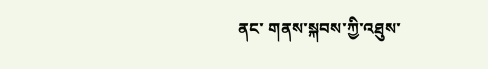ནང་ གནས་སྐབས་ཀྱི་འཐུས་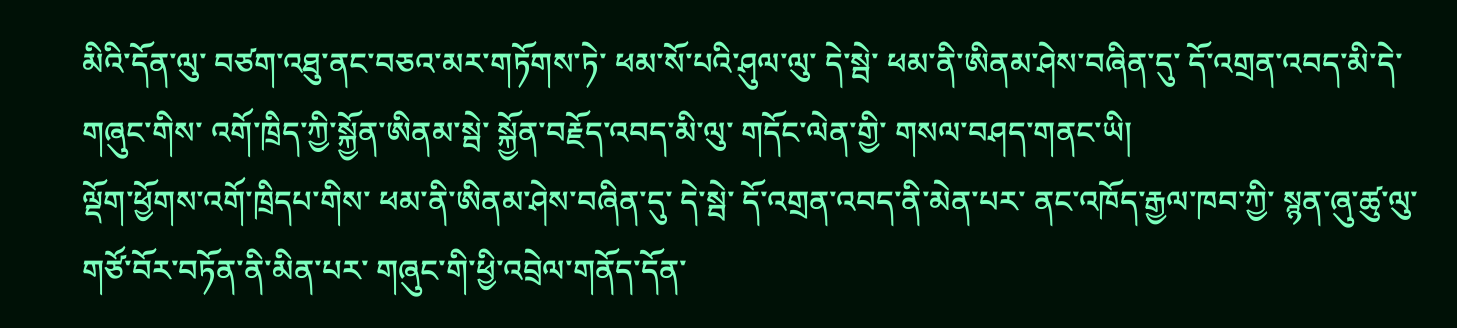མིའི་དོན་ལུ་ བཙག་འཐུ་ནང་བཅའ་མར་གཏོགས་ཏེ་ ཕམ་སོ་པའི་ཤུལ་ལུ་ དེ་སྦེ་ ཕམ་ནི་ཨིནམ་ཤེས་བཞིན་དུ་ དོ་འགྲན་འབད་མི་དེ་ གཞུང་གིས་ འགོ་ཁྲིད་ཀྱི་སྐྱོན་ཨིནམ་སྦེ་ སྐྱོན་བརྗོད་འབད་མི་ལུ་ གདོང་ལེན་གྱི་ གསལ་བཤད་གནང་ཡི།
ལྡོག་ཕྱོགས་འགོ་ཁྲིདཔ་གིས་ ཕམ་ནི་ཨིནམ་ཤེས་བཞིན་དུ་ དེ་སྦེ་ དོ་འགྲན་འབད་ནི་མེན་པར་ ནང་འཁོད་རྒྱལ་ཁབ་ཀྱི་ སྙན་ཞུ་ཚུ་ལུ་ གཙོ་བོར་བཏོན་ནི་མིན་པར་ གཞུང་གི་ཕྱི་འབྲེལ་གནོད་དོན་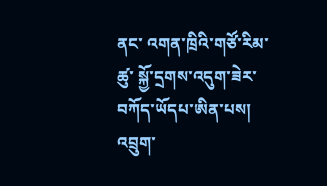ནང་ འགན་ཁྲིའི་གཙོ་རིམ་ཚུ་ སྐྱོ་དྲགས་འདུག་ཟེར་ བཀོད་ཡོདཔ་ཨིན་པས།
འབྲུག་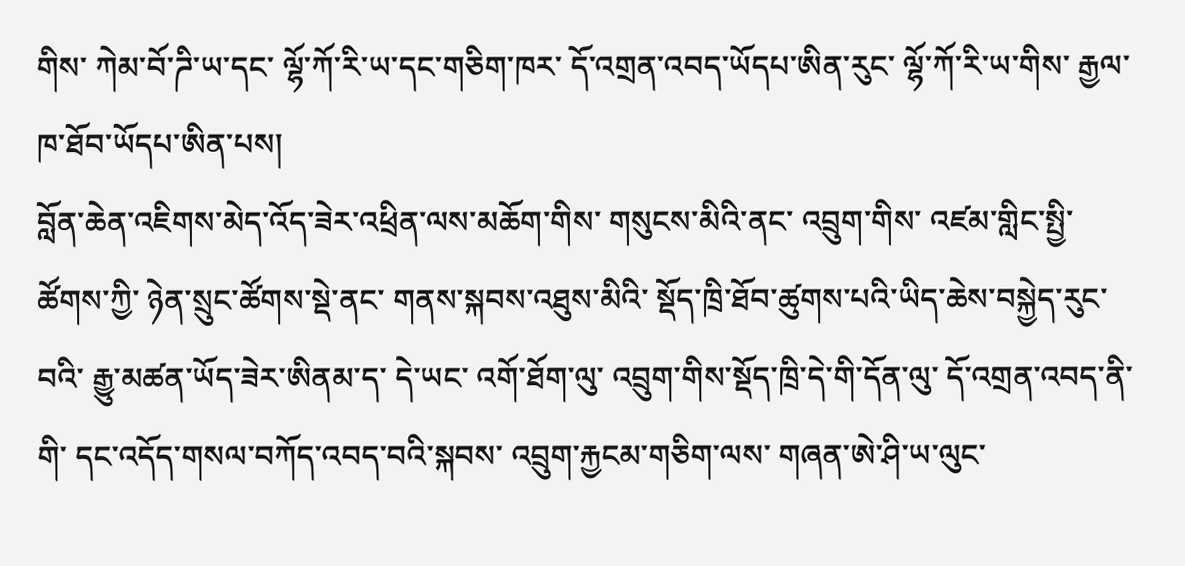གིས་ ཀེམ་བོ་ཌི་ཡ་དང་ ལྷོ་ཀོ་རི་ཡ་དང་གཅིག་ཁར་ དོ་འགྲན་འབད་ཡོདཔ་ཨིན་རུང་ ལྷོ་ཀོ་རི་ཡ་གིས་ རྒྱལ་ཁ་ཐོབ་ཡོདཔ་ཨིན་པས།
བློན་ཆེན་འཇིགས་མེད་འོད་ཟེར་འཕྲིན་ལས་མཆོག་གིས་ གསུངས་མིའི་ནང་ འབྲུག་གིས་ འཛམ་གླིང་སྤྱི་ཚོགས་ཀྱི་ ཉེན་སྲུང་ཚོགས་སྡེ་ནང་ གནས་སྐབས་འཐུས་མིའི་ སྡོད་ཁྲི་ཐོབ་ཚུགས་པའི་ཡིད་ཆེས་བསྐྱེད་རུང་བའི་ རྒྱུ་མཚན་ཡོད་ཟེར་ཨིནམ་ད་ དེ་ཡང་ འགོ་ཐོག་ལུ་ འབྲུག་གིས་སྡོད་ཁྲི་དེ་གི་དོན་ལུ་ དོ་འགྲན་འབད་ནི་གི་ དང་འདོད་གསལ་བཀོད་འབད་བའི་སྐབས་ འབྲུག་རྐྱངམ་གཅིག་ལས་ གཞན་ཨེ་ཤི་ཡ་ལུང་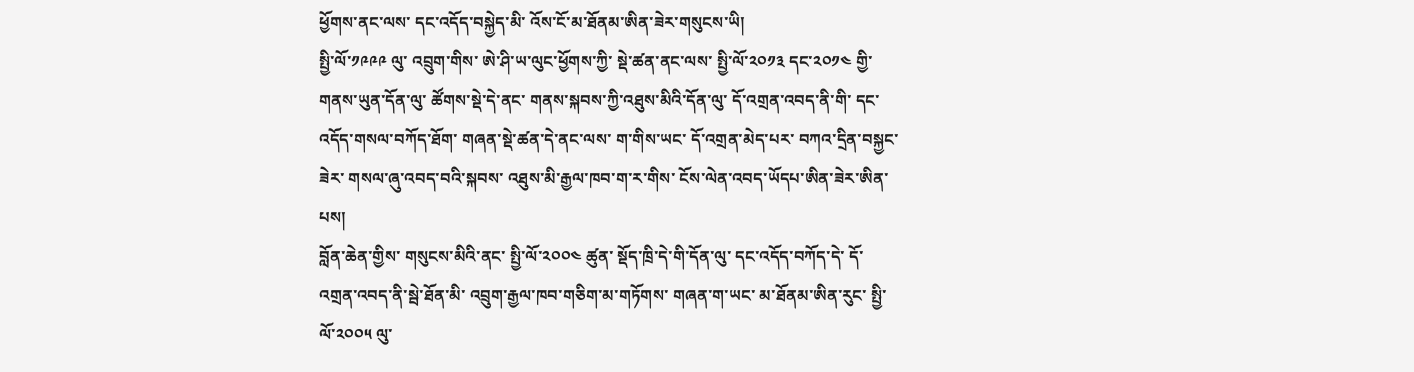ཕྱོགས་ནང་ལས་ དང་འདོད་བསྐྱེད་མི་ འོས་ངོ་མ་ཐོནམ་ཨིན་ཟེར་གསུངས་ཡི།
སྤྱི་ལོ་༡༩༩༩ ལུ་ འབྲུག་གིས་ ཨེ་ཤི་ཡ་ལུང་ཕྱོགས་ཀྱི་ སྡེ་ཚན་ནང་ལས་ སྤྱི་ལོ་༢༠༡༣ དང་༢༠༡༤ གྱི་ གནས་ཡུན་དོན་ལུ་ ཚོགས་སྡེ་དེ་ནང་ གནས་སྐབས་ཀྱི་འཐུས་མིའི་དོན་ལུ་ དོ་འགྲན་འབད་ནི་གི་ དང་འདོད་གསལ་བཀོད་ཐོག་ གཞན་སྡེ་ཚན་དེ་ནང་ལས་ ག་གིས་ཡང་ དོ་འགྲན་མེད་པར་ བཀའ་དྲིན་བསྐྱང་ཟེར་ གསལ་ཞུ་འབད་བའི་སྐབས་ འཐུས་མི་རྒྱལ་ཁབ་ག་ར་གིས་ ངོས་ལེན་འབད་ཡོདཔ་ཨིན་ཟེར་ཨིན་པས།
བློན་ཆེན་གྱིས་ གསུངས་མིའི་ནང་ སྤྱི་ལོ་༢༠༠༤ ཚུན་ སྡོད་ཁྲི་དེ་གི་དོན་ལུ་ དང་འདོད་བཀོད་དེ་ དོ་འགྲན་འབད་ནི་སྦེ་ཐོན་མི་ འབྲུག་རྒྱལ་ཁབ་གཅིག་མ་གཏོགས་ གཞན་ག་ཡང་ མ་ཐོནམ་ཨིན་རུང་ སྤྱི་ལོ་༢༠༠༥ ལུ་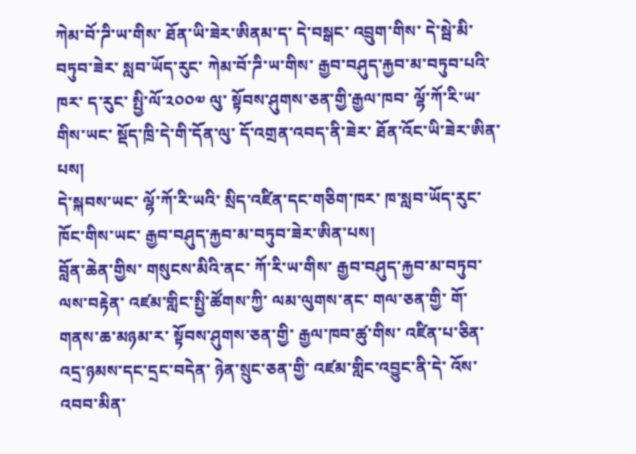ཀེམ་བོ་ཌི་ཡ་གིས་ ཐོན་ཡི་ཟེར་ཨིནམ་ད་ དེ་བསྒང་ འབྲུག་གིས་ དེ་སྦེ་མི་བཏུབ་ཟེར་ སླབ་ཡོད་རུང་ ཀེམ་བོ་ཌི་ཡ་གིས་ རྒྱབ་བཤུད་རྐྱབ་མ་བཏུབ་པའི་ཁར་ ད་རུང་ སྤྱི་ལོ་༢༠༠༧ ལུ་ སྟོབས་ཤུགས་ཅན་གྱི་རྒྱལ་ཁབ་ ལྷོ་ཀོ་རི་ཡ་གིས་ཡང་ སྡོད་ཁྲི་དེ་གི་དོན་ལུ་ དོ་འགྲན་འབད་ནི་ཟེར་ ཐོན་འོང་ཡི་ཟེར་ཨིན་པས།
དེ་སྐབས་ཡང་ ལྷོ་ཀོ་རི་ཡའི་ སྲིད་འཛིན་དང་གཅིག་ཁར་ ཁ་སླབ་ཡོད་རུང་ ཁོང་གིས་ཡང་ རྒྱབ་བཤུད་རྐྱབ་མ་བཏུབ་ཟེར་ཨིན་པས།
བློན་ཆེན་གྱིས་ གསུངས་མིའི་ནང་ ཀོ་རི་ཡ་གིས་ རྒྱབ་བཤུད་རྐྱབ་མ་བཏུབ་ལས་བརྟེན་ འཛམ་གླིང་སྤྱི་ཚོགས་ཀྱི་ ལམ་ལུགས་ནང་ གལ་ཅན་གྱི་ གོ་གནས་ཆ་མཉམ་ར་ སྟོབས་ཤུགས་ཅན་གྱི་ རྒྱལ་ཁབ་ཚུ་གིས་ འཛིན་པ་ཅིན་ འདྲ་ཉམས་དང་དྲང་བདེན་ ཉེན་སྲུང་ཅན་གྱི་ འཛམ་གླིང་འབྱུང་ནི་དེ་ འོས་འབབ་མིན་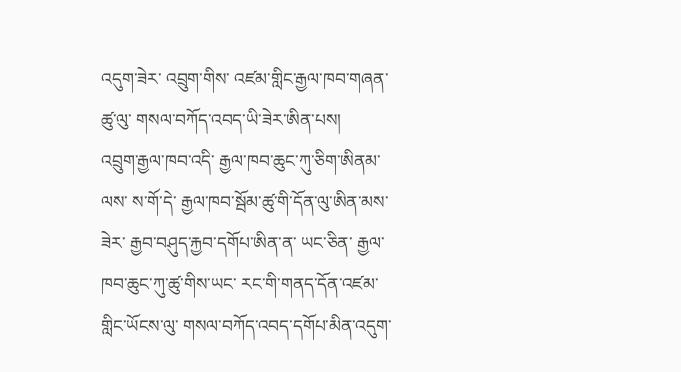འདུག་ཟེར་ འབྲུག་གིས་ འཛམ་གླིང་རྒྱལ་ཁབ་གཞན་ཚུ་ལུ་ གསལ་བཀོད་འབད་ཡི་ཟེར་ཨིན་པས།
འབྲུག་རྒྱལ་ཁབ་འདི་ རྒྱལ་ཁབ་ཆུང་ཀུ་ཅིག་ཨིནམ་ལས་ ས་གོ་དེ་ རྒྱལ་ཁབ་སྦོམ་ཚུ་གི་དོན་ལུ་ཨིན་མས་ཟེར་ རྒྱབ་བཤུད་རྐྱབ་དགོཔ་ཨིན་ན་ ཡང་ཅིན་ རྒྱལ་ཁབ་ཆུང་ཀུ་ཚུ་གིས་ཡང་ རང་གི་གནད་དོན་འཛམ་གླིང་ཡོངས་ལུ་ གསལ་བཀོད་འབད་དགོཔ་མིན་འདུག་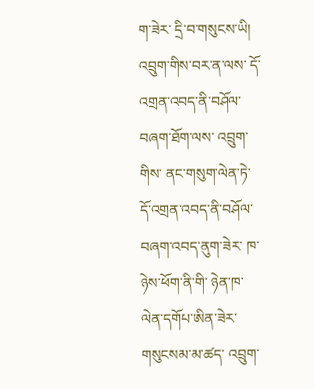ག་ཟེར་ དྲི་བ་གསུངས་ཡི།
འབྲུག་གིས་བར་ན་ལས་ དོ་འགྲན་འབད་ནི་བཤོལ་བཞག་ཐོག་ལས་ འབྲུག་གིས་ ནང་གསུག་ལེན་ཏེ་ དོ་འགྲན་འབད་ནི་བཤོལ་བཞག་འབད་ནུག་ཟེར་ ཁ་ཉེས་ཕོག་ནི་གི་ ཉེན་ཁ་ལེན་དགོཔ་ཨིན་ཟེར་གསུངསམ་མ་ཚད་ འབྲུག་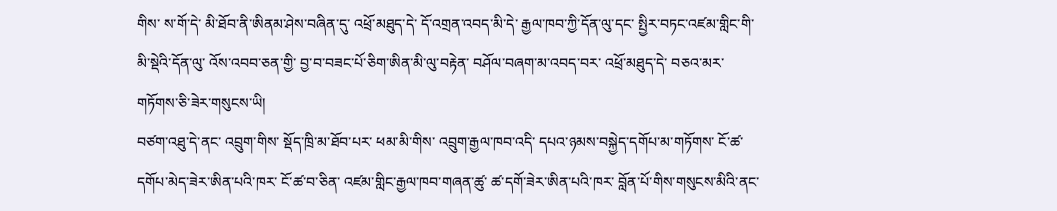གིས་ ས་གོ་དེ་ མི་ཐོབ་ནི་ཨིནམ་ཤེས་བཞིན་དུ་ འཕྲོ་མཐུད་དེ་ དོ་འགྲན་འབད་མི་དེ་ རྒྱལ་ཁབ་ཀྱི་དོན་ལུ་དང་ སྤྱིར་བཏང་འཛམ་གླིང་གི་ མི་སྡེའི་དོན་ལུ་ འོས་འབབ་ཅན་གྱི་ བྱ་བ་བཟང་པོ་ཅིག་ཨིན་མི་ལུ་བརྟེན་ བཤོལ་བཞག་མ་འབད་བར་ འཕྲོ་མཐུད་དེ་ བཅའ་མར་གཏོགས་ཅི་ཟེར་གསུངས་ཡི།
བཙག་འཐུ་དེ་ནང་ འབྲུག་གིས་ སྡོད་ཁྲི་མ་ཐོབ་པར་ ཕམ་མི་གིས་ འབྲུག་རྒྱལ་ཁབ་འདི་ དཔའ་ཉམས་བསྐྱེད་དགོཔ་མ་གཏོགས་ ངོ་ཚ་དགོཔ་མེད་ཟེར་ཨིན་པའི་ཁར་ ངོ་ཚ་བ་ཅིན་ འཛམ་གླིང་རྒྱལ་ཁབ་གཞན་ཚུ་ ཚ་དགོ་ཟེར་ཨིན་པའི་ཁར་ བློན་པོ་གིས་གསུངས་མིའི་ནང་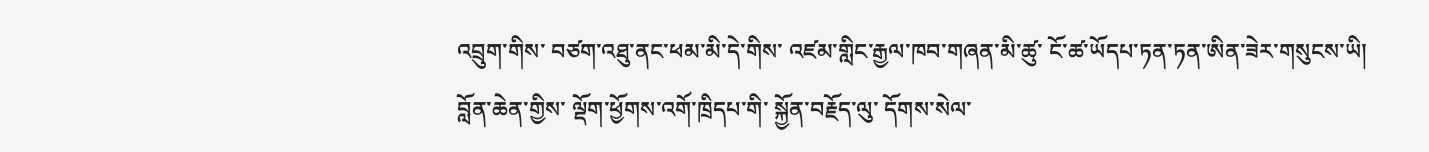འབྲུག་གིས་ བཙག་འཐུ་ནང་ཕམ་མི་དེ་གིས་ འཛམ་གླིང་རྒྱལ་ཁབ་གཞན་མི་ཚུ་ ངོ་ཚ་ཡོདཔ་ཏན་ཏན་ཨིན་ཟེར་གསུངས་ཡི།
བློན་ཆེན་གྱིས་ ལྡོག་ཕྱོགས་འགོ་ཁྲིདཔ་གི་ སྐྱོན་བརྗོད་ལུ་ དོགས་སེལ་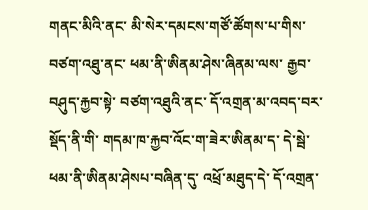གནང་མིའི་ནང་ མི་སེར་དམངས་གཙོ་ཚོགས་པ་གིས་ བཙག་འཐུ་ནང་ ཕམ་ནི་ཨིནམ་ཤེས་ཞིནམ་ལས་ རྒྱབ་བཤུད་རྐྱབ་སྟེ་ བཙག་འཐུའི་ནང་ དོ་འགྲན་མ་འབད་བར་སྡོད་ནི་གི་ གདམ་ཁ་རྐྱབ་འོང་ག་ཟེར་ཨིནམ་ད་ དེ་སྦེ་ ཕམ་ནི་ཨིནམ་ཤེསཔ་བཞིན་དུ་ འཕྲོ་མཐུད་དེ་ དོ་འགྲན་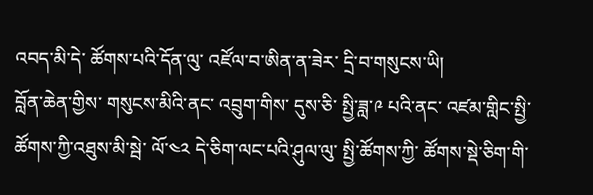འབད་མི་དེ་ ཚོགས་པའི་དོན་ལུ་ འཛོལ་བ་ཨིན་ན་ཟེར་ དྲི་བ་གསུངས་ཡི།
བློན་ཆེན་གྱིས་ གསུངས་མིའི་ནང་ འབྲུག་གིས་ དུས་ཅི་ སྤྱི་ཟླ་༩ པའི་ནང་ འཛམ་གླིང་སྤྱི་ཚོགས་ཀྱི་འཐུས་མི་སྦེ་ ལོ་༤༢ དེ་ཅིག་ལང་པའི་ཤུལ་ལུ་ སྤྱི་ཚོགས་ཀྱི་ ཚོགས་སྡེ་ཅིག་གི་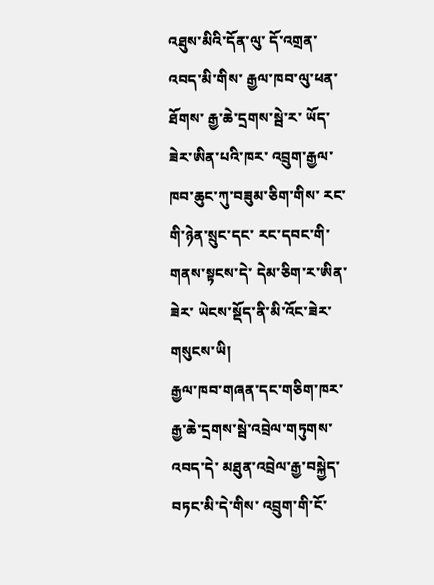འཐུས་མིའི་དོན་ལུ་ དོ་འགྲན་འབད་མི་གིས་ རྒྱལ་ཁབ་ལུ་ཕན་ཐོགས་ རྒྱ་ཆེ་དྲགས་སྦེ་ར་ ཡོད་ཟེར་ཨིན་པའི་ཁར་ འབྲུག་རྒྱལ་ཁབ་ཆུང་ཀུ་བཟུམ་ཅིག་གིས་ རང་གི་ཉེན་སྲུང་དང་ རང་དབང་གི་གནས་སྟངས་དེ་ དེམ་ཅིག་ར་ཨིན་ཟེར་ ཡེངས་སྡོད་ནི་མི་འོང་ཟེར་གསུངས་ཡི།
རྒྱལ་ཁབ་གཞན་དང་གཅིག་ཁར་ རྒྱ་ཆེ་དྲགས་སྦེ་འབྲེལ་གཏུགས་འབད་དེ་ མཐུན་འབྲེལ་རྒྱ་བསྐྱེད་བཏང་མི་དེ་གིས་ འབྲུག་གི་ངོ་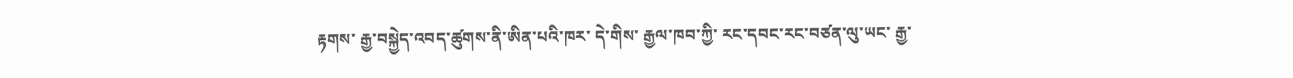རྟགས་ རྒྱ་བསྐྱེད་འབད་ཚུགས་ནི་ཨིན་པའི་ཁར་ དེ་གིས་ རྒྱལ་ཁབ་ཀྱི་ རང་དབང་རང་བཙན་ལུ་ཡང་ རྒྱ་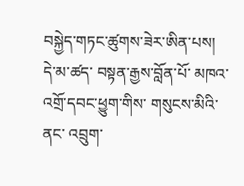བསྐྱེད་གཏང་ཚུགས་ཟེར་ཨིན་པས།
དེ་མ་ཚད་ བསྟན་རྒྱས་བློན་པོ་ མཁའ་འགྲོ་དབང་ཕྱུག་གིས་ གསུངས་མིའི་ནང་ འབྲུག་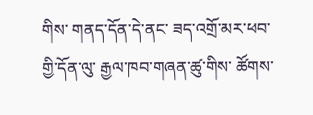གིས་ གནད་དོན་དེ་ནང་ ཟད་འགྲོ་མར་ཕབ་གྱི་དོན་ལུ་ རྒྱལ་ཁབ་གཞན་ཚུ་གིས་ ཚོགས་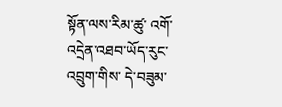སྟོན་ལས་རིམ་ཚུ་ འགོ་འདྲེན་འཐབ་ཡོད་རུང་ འབྲུག་གིས་ དེ་བཟུམ་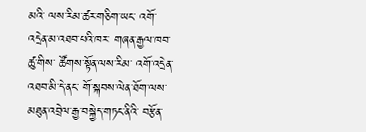མའི་ ལས་རིམ་ཚར་གཅིག་ཡང་ འགོ་འདྲེན་མ་འཐབ་པའི་ཁར་ གཞན་རྒྱལ་ཁབ་ཚུ་གིས་ ཚོགས་སྟོན་ལས་རིམ་ འགོ་འདྲེན་འཐབ་མི་དེ་ནང་ གོ་སྐབས་ལེན་ཐོག་ལས་ མཐུན་འབྲེལ་རྒྱ་བསྐྱེད་གཏང་ནིའི་ བརྩོན་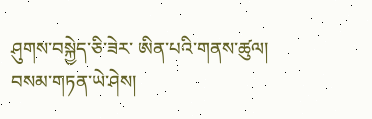ཤུགས་བསྐྱེད་ཅི་ཟེར་ ཨིན་པའི་གནས་ཚུལ།
བསམ་གཏན་ཡེ་ཤེས།